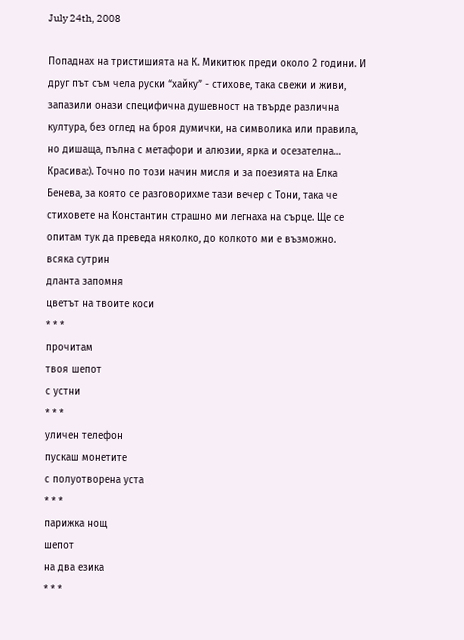July 24th, 2008

Попаднах на тристишията на К. Микитюк преди около 2 години. И друг път съм чела руски “хайку” - стихове, така свежи и живи, запазили онази специфична душевност на твърде различна култура, без оглед на броя думички, на символика или правила, но дишаща, пълна с метафори и алюзии, ярка и осезателна… Красива:). Точно по този начин мисля и за поезията на Елка Бенева, за която се разговорихме тази вечер с Тони, така че стиховете на Константин страшно ми легнаха на сърце. Ще се опитам тук да преведа няколко, до колкото ми е възможно.
всяка сутрин
дланта запомня
цветът на твоите коси
* * *
прочитам
твоя шепот
с устни
* * *
уличен телефон
пускаш монетите
с полуотворена уста
* * *
парижка нощ
шепот
на два езика
* * *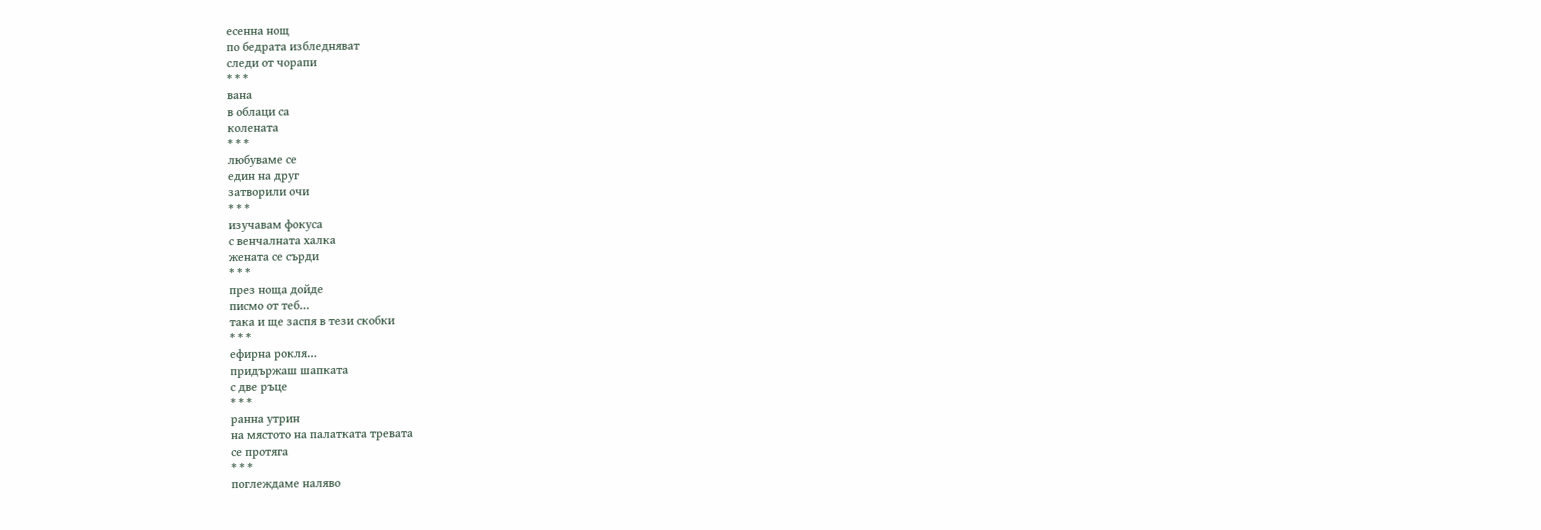есенна нощ
по бедрата избледняват
следи от чорапи
* * *
вана
в облаци са
колената
* * *
любуваме се
един на друг
затворили очи
* * *
изучавам фокуса
с венчалната халка
жената се сърди
* * *
през ноща дойде
писмо от теб…
така и ще заспя в тези скобки
* * *
ефирна рокля…
придържаш шапката
с две ръце
* * *
ранна утрин
на мястото на палатката тревата
се протяга
* * *
поглеждаме наляво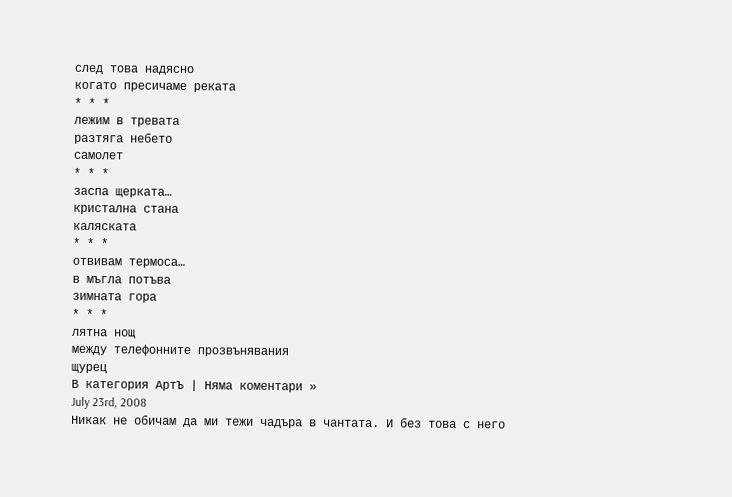след това надясно
когато пресичаме реката
* * *
лежим в тревата
разтяга небето
самолет
* * *
заспа щерката…
кристална стана
каляската
* * *
отвивам термоса…
в мъгла потъва
зимната гора
* * *
лятна нощ
между телефонните прозвънявания
щурец
В категория АртЪ | Няма коментари »
July 23rd, 2008
Никак не обичам да ми тежи чадъра в чантата. И без това с него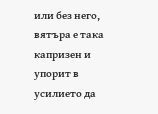или без него, вятъра е така капризен и упорит в усилието да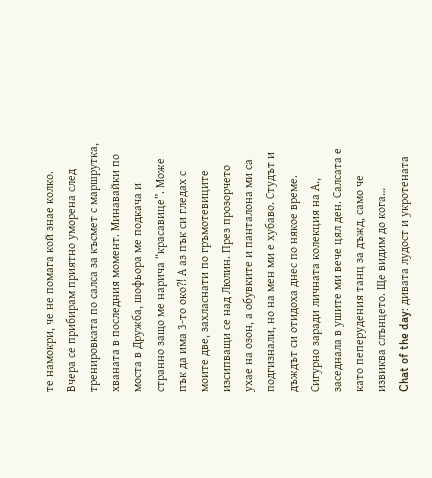те намокри, че не помага кой знае колко. Вчера се прибирам приятно уморена след тренировката по салса за късмет с маршрутка, хваната в последния момент. Минавайки по моста в Дружба, шофьора ме подкача и странно защо ме нарича “красавице”. Може пък да има 3-то око?! А аз пък си гледах с моите две, захласнати по гръмотевиците изсипващи се над Люлин. През прозорчето ухае на озон, а обувките и панталона ми са подгизнали, но на мен ми е хубаво. Студът и дъждът си отидоха днес по някое време. Сигурно заради личната колекция на А., заседнала в ушите ми вече цял ден. Салсата е като пеперудения танц за дъжд, само че извиква слънцето. Ще видим до кога…
Chat of the day: дивата лудост и укротената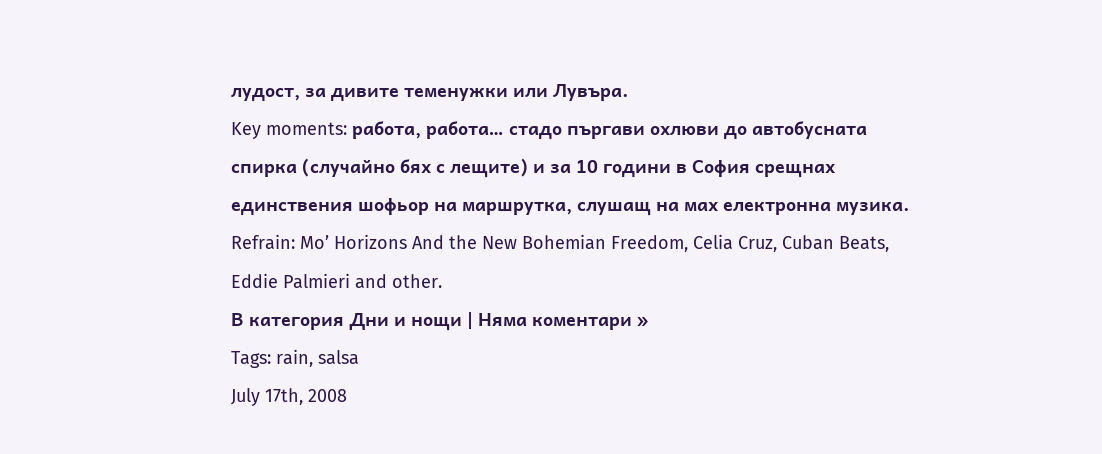лудост, за дивите теменужки или Лувъра.
Key moments: работа, работа… стадо пъргави охлюви до автобусната спирка (случайно бях с лещите) и за 10 години в София срещнах единствения шофьор на маршрутка, слушащ на мах електронна музика.
Refrain: Mo’ Horizons And the New Bohemian Freedom, Celia Cruz, Cuban Beats, Eddie Palmieri and other.
В категория Дни и нощи | Няма коментари »
Tags: rain, salsa
July 17th, 2008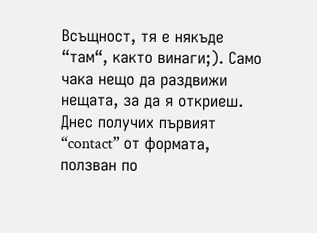Всъщност, тя е някъде “там“, както винаги;). Само чака нещо да раздвижи нещата, за да я откриеш. Днес получих първият “contact” от формата, ползван по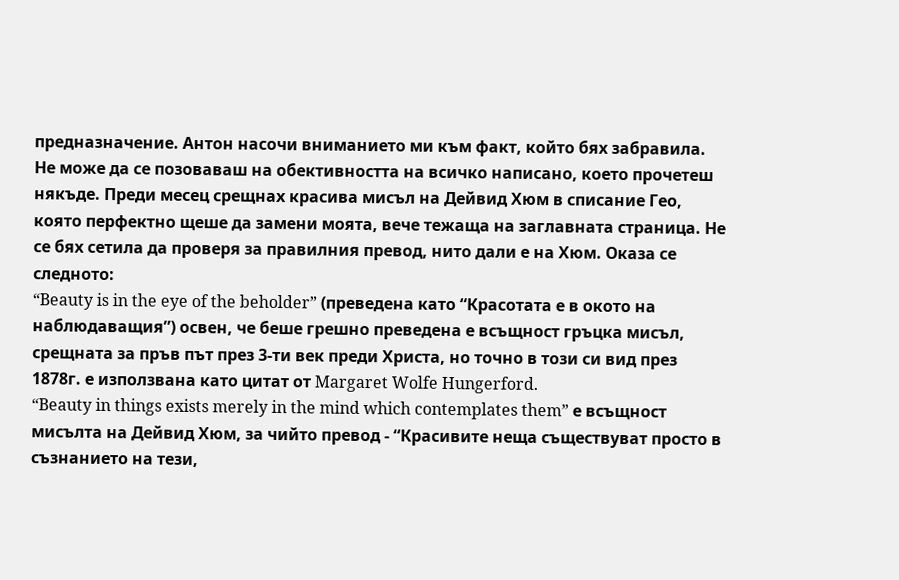предназначение. Антон насочи вниманието ми към факт, който бях забравила. Не може да се позоваваш на обективността на всичко написано, което прочетеш някъде. Преди месец срещнах красива мисъл на Дейвид Хюм в списание Гео, която перфектно щеше да замени моята, вече тежаща на заглавната страница. Не се бях сетила да проверя за правилния превод, нито дали е на Хюм. Оказа се следното:
“Beauty is in the eye of the beholder” (преведена като “Красотата е в окото на наблюдаващия”) освен, че беше грешно преведена е всъщност гръцка мисъл, срещната за пръв път през 3-ти век преди Христа, но точно в този си вид през 1878г. е използвана като цитат от Margaret Wolfe Hungerford.
“Beauty in things exists merely in the mind which contemplates them” е всъщност мисълта на Дейвид Хюм, за чийто превод - “Красивите неща съществуват просто в съзнанието на тези,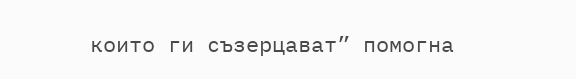които ги съзерцават” помогна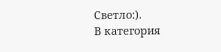Светло:).
В категория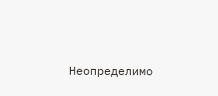Неопределимо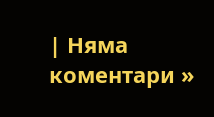| Няма коментари »